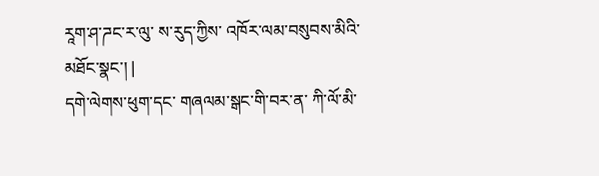རཱག་ཤ་ཌང་ར་ལུ་ ས་རུད་ཀྱིས་ འཁོར་ལམ་བསུབས་མིའི་མཐོང་སྣང་། |
དགེ་ལེགས་ཕུག་དང་ གཞལམ་སྒང་གི་བར་ན་ ཀི་ལོ་མི་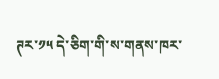ཊར་༡༥ དེ་ཅིག་གི་ས་གནས་ཁར་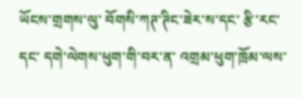ཡོངས་གྲགས་ལུ་ བོགསི་ཀཊ་ཊིང་ཟེར་ས་དང་ རྩི་རང་དང་ དགེ་ལེགས་ཕུག་གི་བར་ན་ འགྲམ་ཕུག་ཁྲོམ་ལས་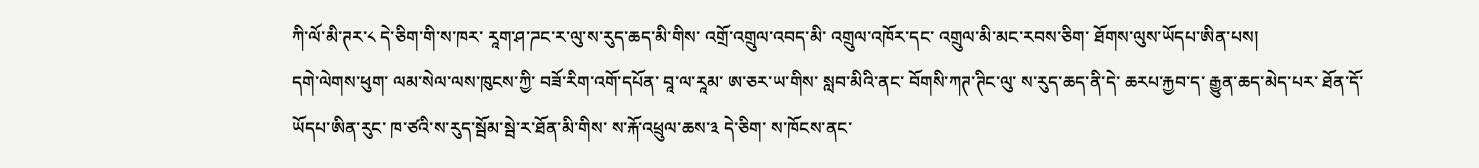ཀི་ལོ་མི་ཊར་༨ དེ་ཅིག་གི་ས་ཁར་ རཱག་ཤ་ཌང་ར་ལུ་ས་རུད་ཆད་མི་གིས་ འགྲོ་འགྲུལ་འབད་མི་ འགྲུལ་འཁོར་དང་ འགྲུལ་མི་མང་རབས་ཅིག་ ཐོགས་ལུས་ཡོདཔ་ཨིན་པས།
དགེ་ལེགས་ཕུག་ ལམ་སེལ་ལས་ཁུངས་ཀྱི་ བཟོ་རིག་འགོ་དཔོན་ བཱ་ལ་རཱམ་ ཨ་ཅར་ཡ་གིས་ སླབ་མིའི་ནང་ བོགསི་ཀཊ་ཊིང་ལུ་ ས་རུད་ཆད་ནི་དེ་ ཆརཔ་རྐྱབ་ད་ རྒྱུན་ཆད་མེད་པར་ ཐོན་དོ་ཡོདཔ་ཨིན་རུང་ ཁ་ཙའི་ས་རུད་སྦོམ་སྦེ་ར་ཐོན་མི་གིས་ ས་རྐོ་འཕྲུལ་ཆས་༣ དེ་ཅིག་ ས་ཁོངས་ནང་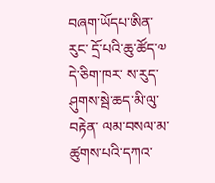བཞག་ཡོདཔ་ཨིན་རུང་ དྲོ་པའི་ཆུ་ཚོད་༧ དེ་ཅིག་ཁར་ ས་རུད་ཤུགས་སྦེ་ཆད་མི་ལུ་བརྟེན་ ལམ་བསལ་མ་ཚུགས་པའི་དཀའ་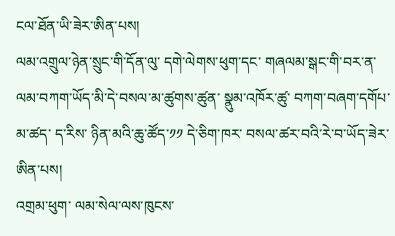ངལ་ཐོན་ཡི་ཟེར་ཨིན་པས།
ལམ་འགྲུལ་ཉེན་སྲུང་གི་དོན་ལུ་ དགེ་ལེགས་ཕུག་དང་ གཞལམ་སྒང་གི་བར་ན་ ལམ་བཀག་ཡོད་མི་དེ་བསལ་མ་ཚུགས་ཚུན་ སྣུམ་འཁོར་ཚུ་ བཀག་བཞག་དགོཔ་མ་ཚད་ ད་རིས་ ཉིན་མའི་ཆུ་ཚོད་༡༡ དེ་ཅིག་ཁར་ བསལ་ཚར་བའི་རེ་བ་ཡོད་ཟེར་ཨིན་པས།
འགྲམ་ཕུག་ ལམ་སེལ་ལས་ཁུངས་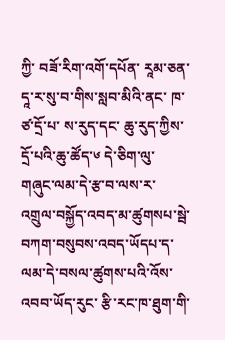ཀྱི་ བཟོ་རིག་འགོ་དཔོན་ རཱམ་ཅན་དཱ་ར་སུ་བ་གིས་སླབ་མིའི་ནང་ ཁ་ཙ་དྲོ་པ་ ས་རུད་དང་ ཆུ་རུད་ཀྱིས་ དྲོ་པའི་ཆུ་ཚོད་༦ དེ་ཅིག་ལུ་ གཞུང་ལམ་དེ་རྩ་བ་ལས་ར་ འགྲུལ་བསྐྱོད་འབད་མ་ཚུགསཔ་སྦེ་ བཀག་བསུབས་འབད་ཡོདཔ་ད་ ལམ་དེ་བསལ་ཚུགས་པའི་འོས་འབབ་ཡོད་རུང་ རྩི་རང་ཁ་ཐུག་གི་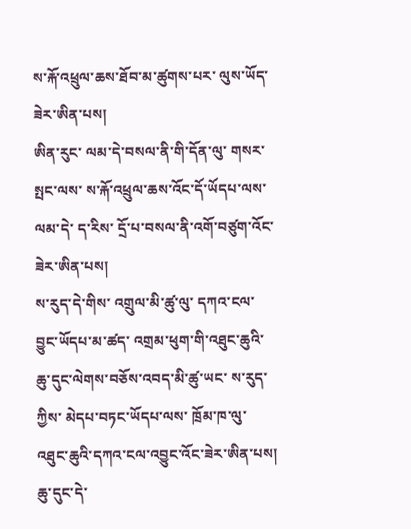ས་རྐོ་འཕྲུལ་ཆས་ཐོབ་མ་ཚུགས་པར་ ལུས་ཡོད་ཟེར་ཨིན་པས།
ཨིན་རུང་ ལམ་དེ་བསལ་ནི་གི་དོན་ལུ་ གསར་སྤང་ལས་ ས་རྐོ་འཕྲུལ་ཆས་འོང་དོ་ཡོདཔ་ལས་ ལམ་དེ་ ད་རིས་ དྲོ་པ་བསལ་ནི་འགོ་བཙུག་འོང་ཟེར་ཨིན་པས།
ས་རུད་དེ་གིས་ འགྲུལ་མི་ཚུ་ལུ་ དཀའ་ངལ་བྱུང་ཡོདཔ་མ་ཚད་ འགྲམ་ཕུག་གི་འཐུང་ཆུའི་ ཆུ་དུང་ལེགས་བཅོས་འབད་མི་ཚུ་ཡང་ ས་རུད་ཀྱིས་ མེདཔ་བཏང་ཡོདཔ་ལས་ ཁྲོམ་ཁ་ལུ་ འཐུང་ཆུའི་དཀའ་ངལ་འབྱུང་འོང་ཟེར་ཨིན་པས།
ཆུ་དུང་དེ་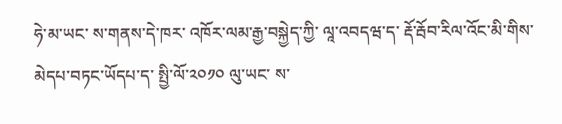ཧེ་མ་ཡང་ ས་གནས་དེ་ཁར་ འཁོར་ལམ་རྒྱ་བསྐྱེད་ཀྱི་ ལཱ་འབདཝ་ད་ རྡོ་རྦོབ་རིལ་འོང་མི་གིས་མེདཔ་བཏང་ཡོདཔ་ད་ སྤྱི་ལོ་༢༠༡༠ ལུ་ཡང་ ས་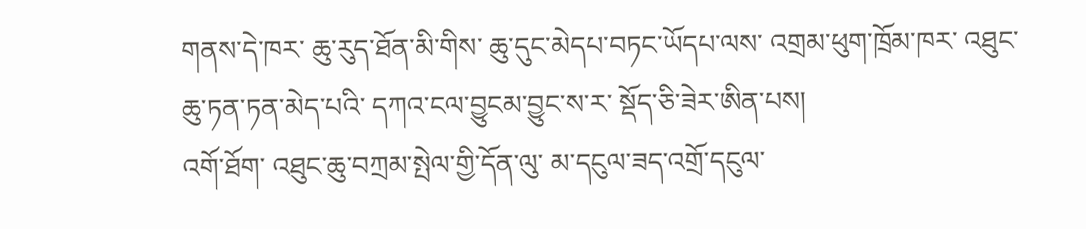གནས་དེ་ཁར་ ཆུ་རུད་ཐོན་མི་གིས་ ཆུ་དུང་མེདཔ་བཏང་ཡོདཔ་ལས་ འགྲམ་ཕུག་ཁྲོམ་ཁར་ འཐུང་ཆུ་ཏན་ཏན་མེད་པའི་ དཀའ་ངལ་བྱུངམ་བྱུང་ས་ར་ སྡོད་ཅི་ཟེར་ཨིན་པས།
འགོ་ཐོག་ འཐུང་ཆུ་བཀྲམ་སྤེལ་གྱི་དོན་ལུ་ མ་དངུལ་ཟད་འགྲོ་དངུལ་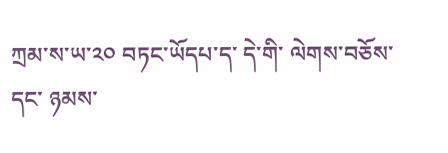ཀྲམ་ས་ཡ་༢༠ བཏང་ཡོདཔ་ད་ དེ་གི་ ལེགས་བཅོས་དང་ ཉམས་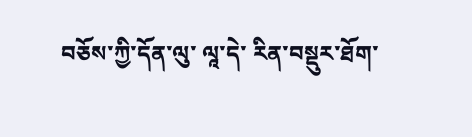བཅོས་ཀྱི་དོན་ལུ་ ལཱ་དེ་ རིན་བསྡུར་ཐོག་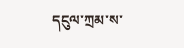དངུལ་ཀྲམ་ས་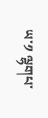ཡ་༡ ལྷགཔ་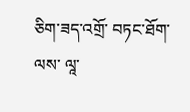ཅིག་ཟད་འགྲོ་ བཏང་ཐོག་ལས་ ལཱ་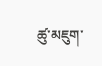ཚུ་མཇུག་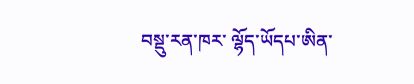བསྡུ་རན་ཁར་ ལྷོད་ཡོདཔ་ཨིན་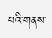པའི་གནས་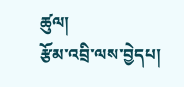ཚུལ།
རྩོམ་འབྲི་ལས་བྱེདཔ།